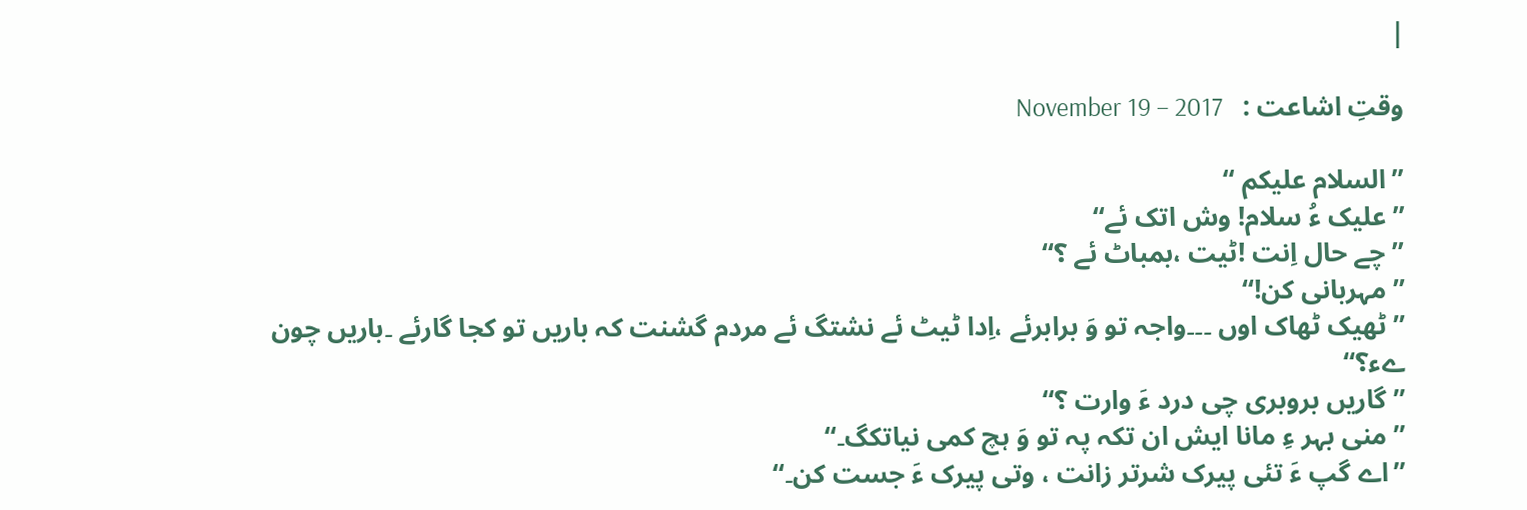|

وقتِ اشاعت :   November 19 – 2017

’’السلام علیکم ‘‘
’’علیک ءُ سلام! وش اتک ئے‘‘
’’چے حال اِنت !ٹیت ،بمباٹ ئے ؟‘‘
’’ مہربانی کن!‘‘
’’ ٹھیک ٹھاک اوں ۔۔۔واجہ تو وَ برابرئے ،اِدا ٹیٹ ئے نشتگ ئے مردم گشنت کہ باریں تو کجا گارئے ۔باریں چون ےء؟‘‘
’’گاریں بروبری چی درد ءَ وارت ؟‘‘
’’منی بہر ءِ مانا ایش ان تکہ پہ تو وَ ہچ کمی نیاتکگ۔‘‘
’’اے گپ ءَ تئی پیرک شرتر زانت ، وتی پیرک ءَ جست کن۔‘‘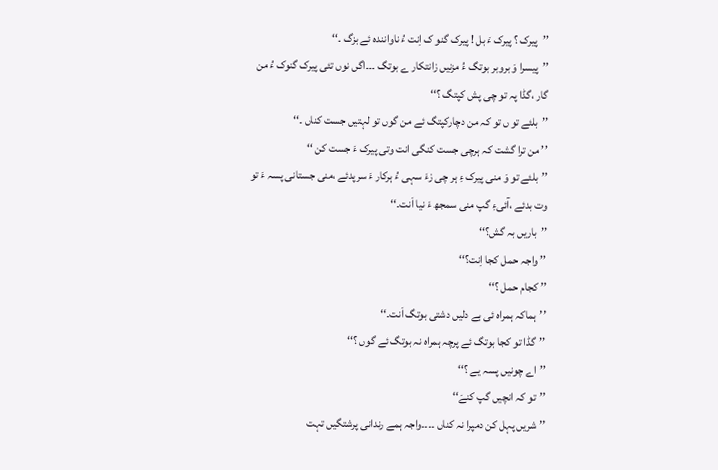’’پیرک ؟ پیرک ءَ بل ! پیرک گنو ک اِنت ءُ ناوانندہ ئے بزگ ۔‘‘
’’پیسرا وَ بروبر بوتگ ءُ مزنیں زانتکار ے بوتگ ۔۔۔اگں نوں تئی پیرک گنوک ءُ من گار ،گڈا پہ تو چی پش کپتگ ؟‘‘
’’بلئے تو ں تو کہ من دچارکپتگ ئے من گوں تو لہتیں جست کناں ۔‘‘
’’ من ترا گشت کہ ہرچی جست کنگی انت وتی پیرک ءَ جست کن ‘‘
’’بلئے تو وَ منی پیرک ءِ ہر چی زءَ سہی ءُ ہرکار ءَ سرپدئے ،منی جستانی پسہ ءَ تو وت بدئے ،آئیءِ گپ منی سمجھ ءَ نیا اَنت۔‘‘
’’باریں بہ گش؟‘‘
’’ واجہ حمل کجا اِنت؟‘‘
’’ کجام حمل ؟‘‘
’’ہماکہ ہمراہ ئی بے دلیں دشتی بوتگ اَنت۔‘‘
’’گڈا تو کجا بوتگ ئے پرچہ ہمراہ نہ بوتگ ئے گوں ؟‘‘
’’اے چونیں پسہ یے ؟‘‘
’’تو کہ انچیں گپ کنےَ‘‘
’’ شریں پہل کن دمپرا نہ کناں ۔۔۔۔واجہ ہمے رندانی پرشتگیں تہت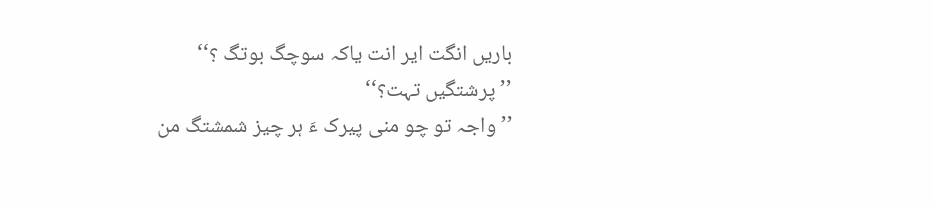باریں انگت ایر انت یاکہ سوچگ بوتگ ؟‘‘
’’پرشتگیں تہت؟‘‘
’’ واجہ تو چو منی پیرک ءَ ہر چیز شمشتگ من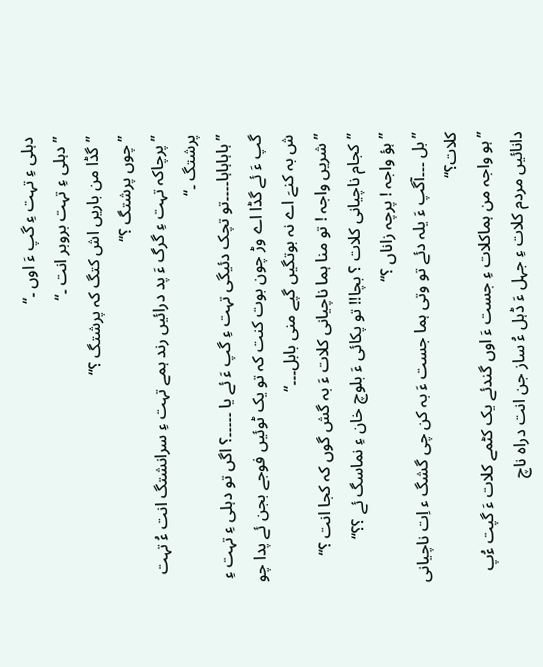دہلی ءِ تہت ءِ گپ ءَ اوں ۔‘‘
’’دہلی ءِ تہت بروبر انت ۔‘‘
’’گڈا من باریں اش کتگ کہ پرشتگ ؟‘‘
’’چوں پرشتگ ؟‘‘
’’ پرچاکہ تہت ءِ گرگ ءَ پد درائیں رند ہمے تہت ءِ سرانشتگ انت ءُ تہت پرشتگ ۔‘‘
’’ ہاہاہاہا۔۔۔۔تو تچک دئیگی تہت ءِ گپ ءَ ئے یا ۔۔۔۔۔؟ اگں تو دہلی ءِ تہت ءِ گپ ءَ ئے گڈا اے وڑ چون بوت کنت کہ تو یک ٹوئیں فوجے بجن ئے پدا چو ش بہ کنےَ اے نہ بوتگیں گپے منی بابل۔۔۔‘‘
’’شریں واجہ ! تو منا ہما ناچیانی کلات ءَ بہ گش گوں کہ کجا انت ؟‘‘
’’کجام ناچیانی کلات ؟ بچا!! تو پکائی ءَ بلوچ خان ءِ نماسگ ئے ؟؟‘‘
’’ہؤ واجہ ! پرچہ زاناں ؟‘‘
’’بل ۔۔۔آگپ ءَ یلہ دئے تو وتی ہما جست ءَ بہ کن چی گشگ ء اِت ناچیانی کلات؟‘‘
’’ہو واجہ من ہماکلات ءِ جست ءَ اوں گندئے یک کٹمے کلات ءَ گپت ءُپ دانائیں مردم کلات ءِ جہل ءَ ڈہل ءُ ساز جن انت دراہ ناچ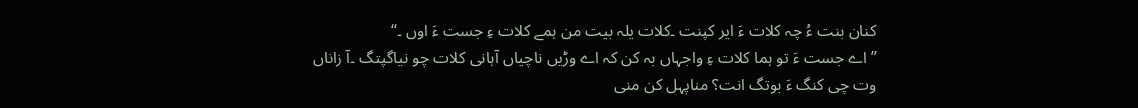کنان بنت ءُ چہ کلات ءَ ایر کپنت ۔کلات یلہ بیت من ہمے کلات ءِ جست ءَ اوں ۔‘‘
’’اے جست ءَ تو ہما کلات ءِ واجہاں بہ کن کہ اے وڑیں ناچیاں آہانی کلات چو نیاگپتگ ۔آ زاناں وت چی کنگ ءَ بوتگ انت؟ مناپہل کن منی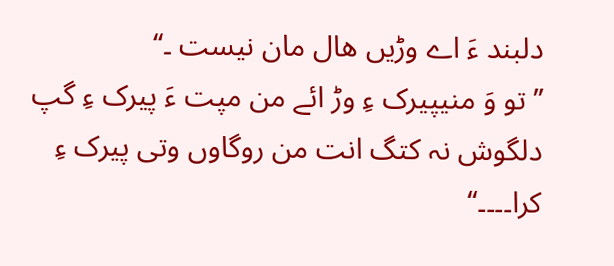دلبند ءَ اے وڑیں ھال مان نیست ۔‘‘
’’تو وَ منیپیرک ءِ وڑ ائے من مپت ءَ پیرک ءِ گپ دلگوش نہ کتگ انت من روگاوں وتی پیرک ءِ کرا۔۔۔۔‘‘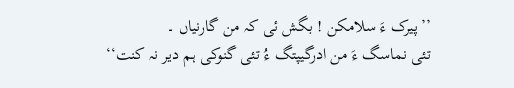’’پیرک ءَ سلامکن ! بگش ئی کہ من گارنیاں ۔
تئی نماسگ ءَ من ادرگیپتگ ءُ تئی گنوکی ہم دیر نہ کنت‘‘